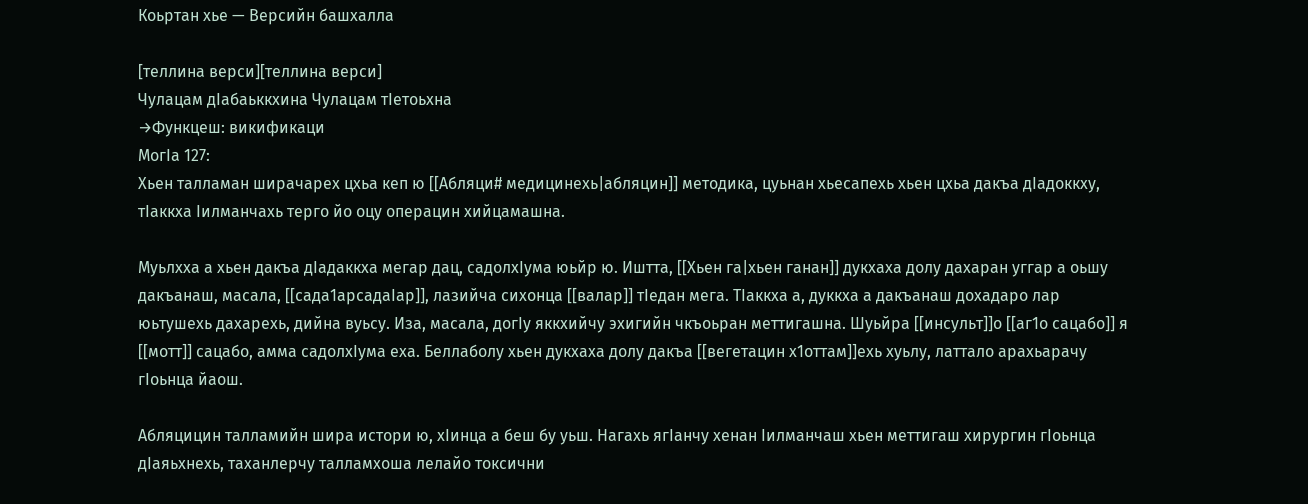Коьртан хье — Версийн башхалла

[теллина верси][теллина верси]
Чулацам дӀабаьккхина Чулацам тӀетоьхна
→Функцеш: викификаци
МогӀа 127:
Хьен талламан ширачарех цхьа кеп ю [[Абляци# медицинехь|абляцин]] методика, цуьнан хьесапехь хьен цхьа дакъа дӀадоккху, тӀаккха Ӏилманчахь терго йо оцу операцин хийцамашна.

Муьлхха а хьен дакъа дӀадаккха мегар дац, садолхӀума юьйр ю. Иштта, [[Хьен га|хьен ганан]] дукхаха долу дахаран уггар а оьшу дакъанаш, масала, [[сада1арсадаӀар]], лазийча сихонца [[валар]] тӀедан мега. ТӀаккха а, дуккха а дакъанаш дохадаро лар юьтушехь дахарехь, дийна вуьсу. Иза, масала, догӀу яккхийчу эхигийн чкъоьран меттигашна. Шуьйра [[инсульт]]о [[аг1о сацабо]] я [[мотт]] сацабо, амма садолхӀума еха. Беллаболу хьен дукхаха долу дакъа [[вегетацин х1оттам]]ехь хуьлу, латтало арахьарачу гӀоьнца йаош.

Абляцицин талламийн шира истори ю, хӀинца а беш бу уьш. Нагахь ягӀанчу хенан Ӏилманчаш хьен меттигаш хирургин гӀоьнца дӀаяьхнехь, таханлерчу талламхоша лелайо токсични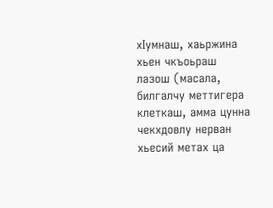хӀумнаш, хаьржина хьен чкъоьраш лазош (масала, билгалчу меттигера клеткаш, амма цунна чекхдовлу нерван хьесий метах ца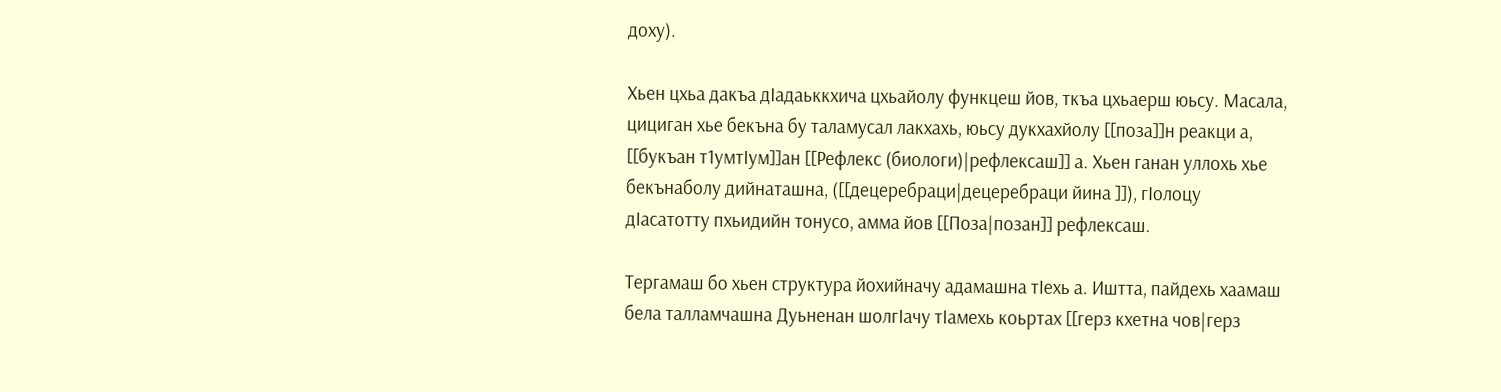доху).

Хьен цхьа дакъа дӀадаьккхича цхьайолу функцеш йов, ткъа цхьаерш юьсу. Масала, цициган хье бекъна бу таламусал лакхахь, юьсу дукхахйолу [[поза]]н реакци а, [[букъан т1умтӀум]]ан [[Рефлекс (биологи)|рефлексаш]] а. Хьен ганан уллохь хье бекънаболу дийнаташна, ([[децеребраци|децеребраци йина ]]), гӀолоцу дӀасатотту пхьидийн тонусо, амма йов [[Поза|позан]] рефлексаш.

Тергамаш бо хьен структура йохийначу адамашна тӀехь а. Иштта, пайдехь хаамаш бела талламчашна Дуьненан шолгӀачу тӀамехь коьртах [[герз кхетна чов|герз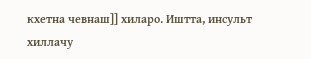кхетна чевнаш]] хиларо. Иштта, инсульт хиллачу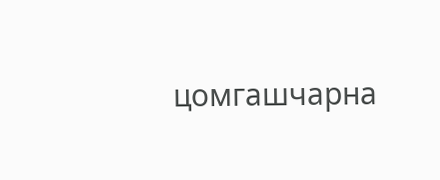цомгашчарна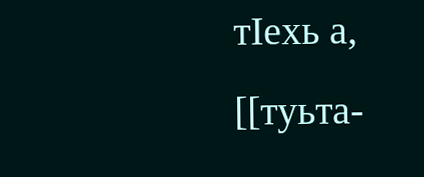тӀехь а, [[туьта-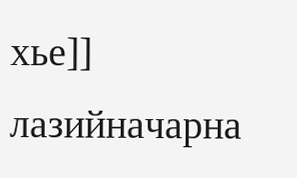хье]] лазийначарна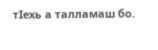тӀехь а талламаш бо.